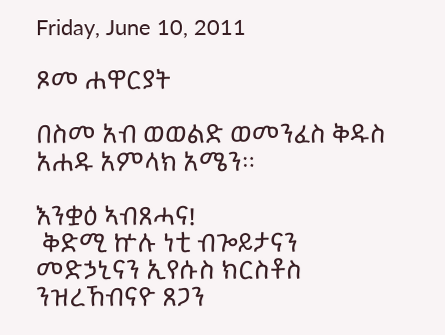Friday, June 10, 2011

ጾመ ሐዋርያት

በስመ አብ ወወልድ ወመንፈስ ቅዱስ አሐዱ አምላክ አሜን።

እንቋዕ ኣብጸሓና!
 ቅድሚ ኵሉ ነቲ ብጐይታናን መድኃኒናን ኢየሱስ ክርስቶስ ንዝረኸብናዮ ጸጋን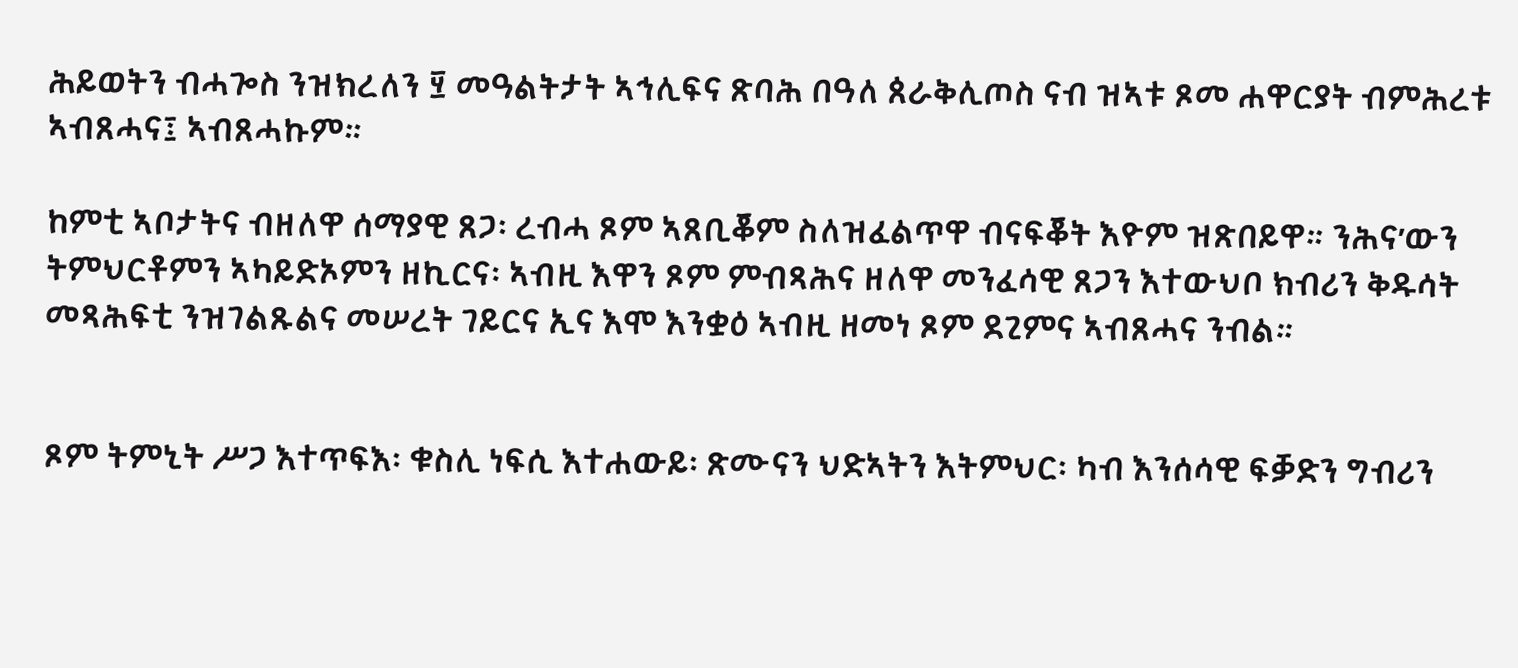ሕይወትን ብሓጐስ ንዝክረለን ፶ መዓልትታት ኣኅሊፍና ጽባሕ በዓለ ጰራቅሊጦስ ናብ ዝኣቱ ጾመ ሐዋርያት ብምሕረቱ ኣብጸሓና፤ ኣብጸሓኩም።

ከምቲ ኣቦታትና ብዘለዋ ሰማያዊ ጸጋ፡ ረብሓ ጾም ኣጸቢቖም ስለዝፈልጥዋ ብናፍቖት እዮም ዝጽበይዋ። ንሕና’ውን ትምህርቶምን ኣካይድኦምን ዘኪርና፡ ኣብዚ እዋን ጾም ምብጻሕና ዘለዋ መንፈሳዊ ጸጋን እተውህቦ ክብሪን ቅዱሳት መጻሕፍቲ ንዝገልጹልና መሠረት ገይርና ኢና እሞ እንቋዕ ኣብዚ ዘመነ ጾም ደጊምና ኣብጸሓና ንብል።


ጾም ትምኒት ሥጋ እተጥፍእ፡ ቁስሊ ነፍሲ እተሐውይ፡ ጽሙናን ህድኣትን እትምህር፡ ካብ እንሰሳዊ ፍቓድን ግብሪን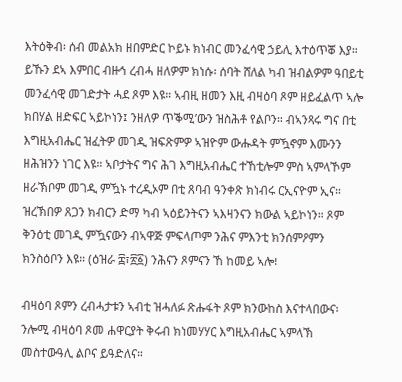እትዕቅብ፡ ሰብ መልአክ ዘበምድር ኮይኑ ክነብር መንፈሳዊ ኃይሊ እተዕጥቖ እያ። ይኹን ደኣ እምበር ብዙኅ ረብሓ ዘለዎም ክነሱ፡ ሰባት ሸለል ካብ ዝብልዎም ዓበይቲ መንፈሳዊ መገድታት ሓደ ጾም እዩ። ኣብዚ ዘመን እዚ ብዛዕባ ጾም ዘይፈልጥ ኣሎ ክበሃል ዘድፍር ኣይኮነን፤ ንዘለዎ ጥቕሚ’ውን ዝስሕቶ የልቦን። ብኣንጻሩ ግና በቲ እግዚአብሔር ዝፈትዎ መገዲ ዝፍጽምዎ ኣዝዮም ውሑዳት ምዃኖም እሙንን ዘሕዝንን ነገር እዩ። ኣቦታትና ግና ሕገ እግዚአብሔር ተኸቲሎም ምስ ኣምላኾም ዘራኽቦም መገዲ ምዃኑ ተረዲኦም በቲ ጸባብ ዓንቀጽ ክነብሩ ርኢናዮም ኢና። ዝረኽበዎ ጸጋን ክብርን ድማ ካብ ኣዕይንትናን ኣእዛንናን ክውል ኣይኮነን። ጾም ቅንዕቲ መገዲ ምዃናውን ብኣዋጅ ምፍላጦም ንሕና ምእንቲ ክንሰምዖምን ክንስዕቦን እዩ። (ዕዝራ ፰፣፳፩) ንሕናን ጾምናን ኸ ከመይ ኣሎ፧

ብዛዕባ ጾምን ረብሓታቱን ኣብቲ ዝሓለፉ ጽሑፋት ጾም ክንውከስ እናተላበውና፡ ንሎሚ ብዛዕባ ጾመ ሐዋርያት ቅሩብ ክነመሃሃር እግዚአብሔር ኣምላኽ መስተውዓሊ ልቦና ይዓድለና።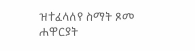ዝተፈላለየ ስማት ጾመ ሐዋርያት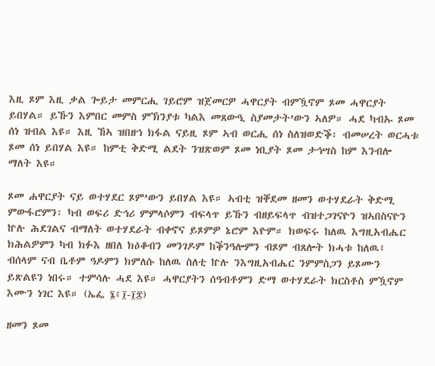እዚ ጾም እዚ ቃል ጐይታ መምርሒ ገይሮም ዝጀመርዎ ሓዋርያት ብምዃኖም ጾመ ሓዋርያት ይበሃል። ይኹን እምበር መምስ ምኽንያቱ ካልእ መጸውዒ ስያመታት’ውን ኣለዎ። ሓደ ካብኡ ጾመ ሰነ ዝብል እዩ። እዚ ኸኣ ዝበዘኀ ክፋል ናይዚ ጾም ኣብ ወርሒ ሰነ ስለዝወድቕ፡ ብመሠረት ወርሓቱ ጾመ ሰነ ይበሃል እዩ። ከምቲ ቅድሚ ልደት ንዝጽወም ጾመ ነቢያት ጾመ ታኅሣስ ከም እንብሎ ማለት እዩ።

ጾመ ሐዋርያት ናይ ወተሃደር ጾም’ውን ይበሃል እዩ። ኣብቲ ዝቐደመ ዘመን ወተሃደራት ቅድሚ ምውፋሮምን፡ ካብ ወፍሪ ድኅሪ ምምላሶምን ብፍላጥ ይኹን ብዘይፍላጥ ብዝተጋገናዮን ዝኣበስናዮን ኵሉ ሕደገልና ብማለት ወተሃደራት ብቀኖና ይጾምዎ ኔሮም እዮም። ክወፍሩ ከለዉ እግዚአብሔር ክሕልዎምን ካብ ክፉእ ዘበለ ክዕቆብን መንገዶም ከቕንዓሎምን ብጾም ብጸሎት ክሓቱ ከለዉ፤ ብሰላም ናብ ቤቶም ዓዶምን ክምለሱ ከለዉ ስለቲ ኵሉ ንእግዚአብሔር ንምምስጋን ይጾሙን ይጽልዩን ነበሩ። ተምሳሉ ሓደ እዩ። ሓዋርያትን ሰዓብቶምን ድማ ወተሃደራት ክርስቶስ ምዃኖም እሙን ነገር እዩ። (ኤፌ ፮፥፲-፲፰)

ዘመን ጾመ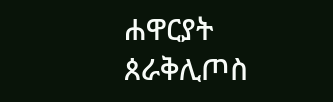ሐዋርያት
ጰራቅሊጦስ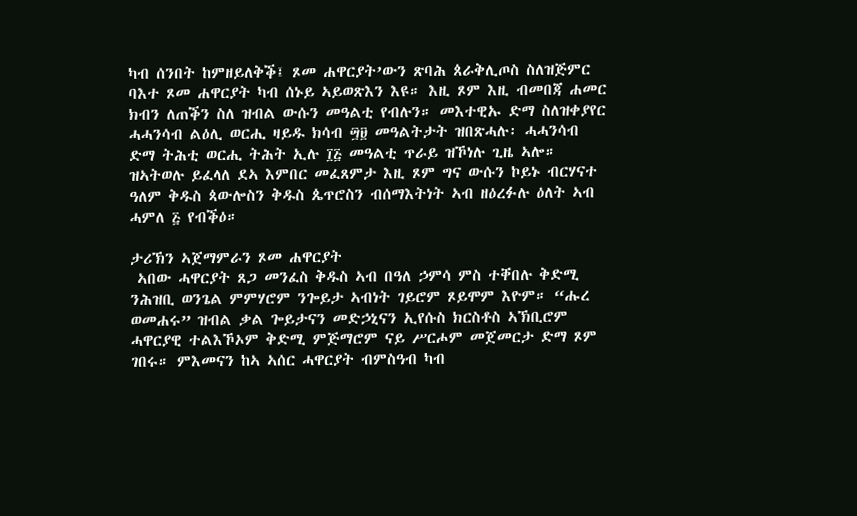ካብ ሰንበት ከምዘይለቅቕ፤ ጾመ ሐዋርያት’ውን ጽባሕ ጰራቅሊጦስ ስለዝጅምር ባእተ ጾመ ሐዋርያት ካብ ሰኑይ ኣይወጽእን እዩ። እዚ ጾም እዚ ብመበጃ ሐመር ክብን ለጠቕን ስለ ዝብል ውሱን መዓልቲ የብሉን። መእተዊኡ ድማ ስለዝቀያየር ሓሓንሳብ ልዕሊ ወርሒ ዛይዱ ክሳብ ፵፱ መዓልትታት ዝበጽሓሉ፡ ሓሓንሳብ ድማ ትሕቲ ወርሒ ትሕት ኢሉ ፲፭ መዓልቲ ጥራይ ዝኾነሉ ጊዜ ኣሎ። ዝኣትወሉ ይፈላለ ደኣ እምበር መፈጸምታ እዚ ጾም ግና ውሱን ኮይኑ ብርሃናተ ዓለም ቅዱስ ጳውሎስን ቅዱስ ጴጥሮስን ብሰማእትነት ኣብ ዘዕረፉሉ ዕለት ኣብ ሓምለ ፭ የብቕዕ።

ታሪኽን ኣጀማምራን ጾመ ሐዋርያት
 ኣበው ሓዋርያት ጸጋ መንፈስ ቅዱስ ኣብ በዓለ ኃምሳ ምስ ተቐበሉ ቅድሚ ንሕዝቢ ወንጌል ምምሃሮም ንጐይታ ኣብነት ገይሮም ጾይሞም እዮም። “ሑረ ወመሐሩ” ዝብል ቃል ጐይታናን መድኃኒናን ኢየሱስ ክርስቶስ ኣኽቢሮም ሓዋርያዊ ተልእኾኦም ቅድሚ ምጅማሮም ናይ ሥርሖም መጀመርታ ድማ ጾም ገበሩ። ምእመናን ከኣ ኣሰር ሓዋርያት ብምስዓብ ካብ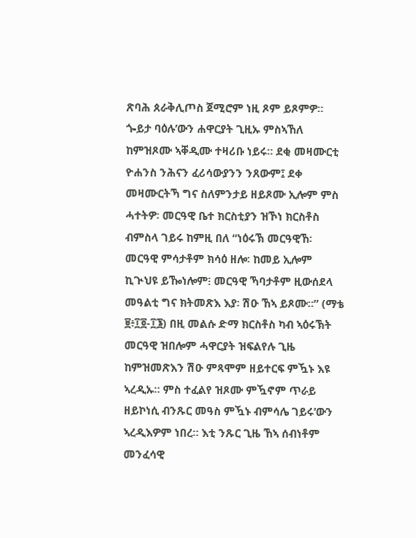ጽባሕ ጰራቅሊጦስ ጀሚሮም ነዚ ጾም ይጾምዎ። ጐይታ ባዕሉ’ውን ሐዋርያት ጊዚኡ ምስኣኸለ ከምዝጾሙ ኣቐዲሙ ተዛሪቡ ነይሩ። ደቂ መዛሙርቲ ዮሐንስ ንሕናን ፈሪሳውያንን ንጸውም፤ ደቀ መዛሙርትኻ ግና ስለምንታይ ዘይጾሙ ኢሎም ምስ ሓተትዎ፡ መርዓዊ ቤተ ክርስቲያን ዝኾነ ክርስቶስ ብምስላ ገይሩ ከምዚ በለ “ነዕሩኽ መርዓዊኸ፡ መርዓዊ ምሳታቶም ክሳዕ ዘሎ፡ ከመይ ኢሎም ኪጒህዩ ይዀነሎም፧ መርዓዊ ኻባታቶም ዚውሰደላ መዓልቲ ግና ክትመጽእ እያ፡ ሽዑ ኸኣ ይጾሙ።” (ማቴ ፱፥፲፬-፲፮) በዚ መልሱ ድማ ክርስቶስ ካብ ኣዕሩኽት መርዓዊ ዝበሎም ሓዋርያት ዝፍልየሉ ጊዜ ከምዝመጽእን ሽዑ ምጻሞም ዘይተርፍ ምዃኑ እዩ ኣረዲኡ። ምስ ተፈልየ ዝጾሙ ምዃኖም ጥራይ ዘይኮነሲ ብንጹር መዓስ ምዃኑ ብምሳሌ ገይሩ’ውን ኣረዲእዎም ነበረ። እቲ ንጹር ጊዜ ኸኣ ሰብነቶም መንፈሳዊ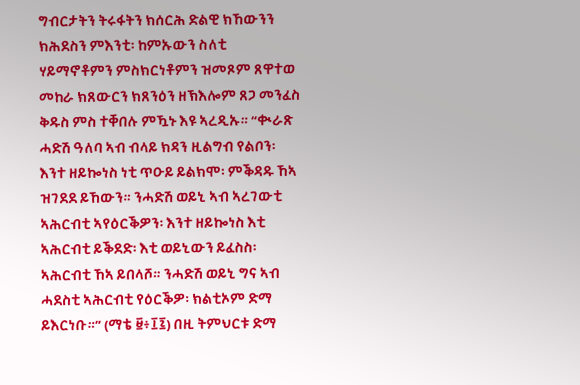ግብርታትን ትሩፋትን ክሰርሕ ድልዊ ክኸውንን ክሕደስን ምእንቲ፡ ከምኡውን ስለቲ ሃይማኖቶምን ምስክርነቶምን ዝመጾም ጸዋተወ መከራ ክጸውርን ክጸንዕን ዘኽእሎም ጸጋ መንፈስ ቅዱስ ምስ ተቐበሉ ምዃኑ እዩ ኣረዲኡ። “ቊራጽ ሓድሽ ዓለባ ኣብ ብላይ ክዳን ዚልግብ የልቦን፡ እንተ ዘይኰነስ ነቲ ጥዑይ ይልክሞ፡ ምቕዳዱ ኸኣ ዝገደደ ይኸውን። ንሓድሽ ወይኒ ኣብ ኣረገውቲ ኣሕርብቲ ኣየዕርቕዎን፡ እንተ ዘይኰነስ እቲ ኣሕርብቲ ይቕደድ፡ እቲ ወይኒውን ይፈስስ፡ ኣሕርብቲ ኸኣ ይበላሾ። ንሓድሽ ወይኒ ግና ኣብ ሓደስቲ ኣሕርብቲ የዕርቕዎ፡ ክልቲኦም ድማ ይእርነቡ።” (ማቴ ፱፥፲፯) በዚ ትምህርቱ ድማ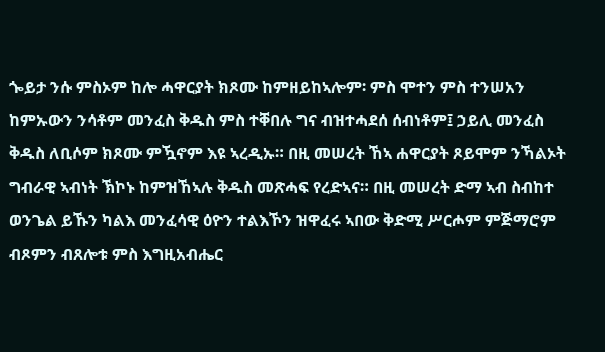ጐይታ ንሱ ምስኦም ከሎ ሓዋርያት ክጾሙ ከምዘይከኣሎም፡ ምስ ሞተን ምስ ተንሠአን ከምኡውን ንሳቶም መንፈስ ቅዱስ ምስ ተቐበሉ ግና ብዝተሓደሰ ሰብነቶም፤ ኃይሊ መንፈስ ቅዱስ ለቢሶም ክጾሙ ምዃኖም እዩ ኣረዲኡ። በዚ መሠረት ኸኣ ሐዋርያት ጾይሞም ንኻልኦት ግብራዊ ኣብነት ኽኮኑ ከምዝኸኣሉ ቅዱስ መጽሓፍ የረድኣና። በዚ መሠረት ድማ ኣብ ስብከተ ወንጌል ይኹን ካልእ መንፈሳዊ ዕዮን ተልእኾን ዝዋፈሩ ኣበው ቅድሚ ሥርሖም ምጅማሮም ብጾምን ብጸሎቱ ምስ እግዚአብሔር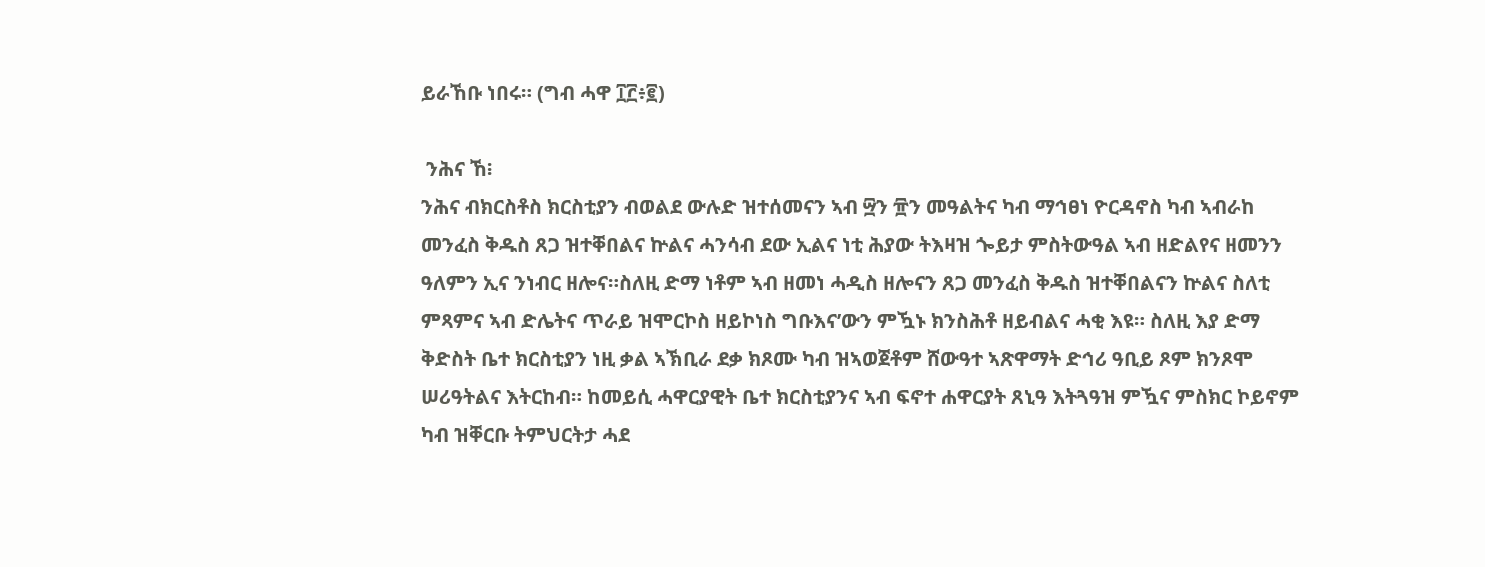ይራኸቡ ነበሩ። (ግብ ሓዋ ፲፫፥፪)

 ንሕና ኸ፧
ንሕና ብክርስቶስ ክርስቲያን ብወልደ ውሉድ ዝተሰመናን ኣብ ፵ን ፹ን መዓልትና ካብ ማኅፀነ ዮርዳኖስ ካብ ኣብራከ መንፈስ ቅዱስ ጸጋ ዝተቐበልና ኵልና ሓንሳብ ደው ኢልና ነቲ ሕያው ትእዛዝ ጐይታ ምስትውዓል ኣብ ዘድልየና ዘመንን ዓለምን ኢና ንነብር ዘሎና።ስለዚ ድማ ነቶም ኣብ ዘመነ ሓዲስ ዘሎናን ጸጋ መንፈስ ቅዱስ ዝተቐበልናን ኵልና ስለቲ ምጻምና ኣብ ድሌትና ጥራይ ዝሞርኮስ ዘይኮነስ ግቡእና’ውን ምዃኑ ክንስሕቶ ዘይብልና ሓቂ እዩ። ስለዚ እያ ድማ ቅድስት ቤተ ክርስቲያን ነዚ ቃል ኣኽቢራ ደቃ ክጾሙ ካብ ዝኣወጀቶም ሸውዓተ ኣጽዋማት ድኅሪ ዓቢይ ጾም ክንጾሞ ሠሪዓትልና እትርከብ። ከመይሲ ሓዋርያዊት ቤተ ክርስቲያንና ኣብ ፍኖተ ሐዋርያት ጸኒዓ እትጓዓዝ ምዃና ምስክር ኮይኖም ካብ ዝቐርቡ ትምህርትታ ሓደ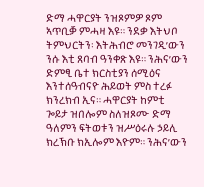ድማ ሓዋርያት ንዝጾምዎ ጾም ኣጥቢቓ ምሓዛ እዩ። ንደቃ እትህቦ ትምህርትን፡ እትሕብሮ መንገዲ’ውን ንሱ እቲ ጸባብ ዓንቀጽ እዩ። ንሕና’ውን ድምፂ ቤተ ክርስቲያን ሰሚዕና እንተሰዓብናዮ ሕይወት ምስ ተረፉ ክንረክብ ኢና። ሓዋርያት ከምቲ ጐይታ ዝበሎም ስለዝጾሙ ድማ ዓለምን ፍትወቱን ዝሥዕሩሉ ኃይሊ ክረኽቡ ክኢሎም እዮም። ንሕና’ውን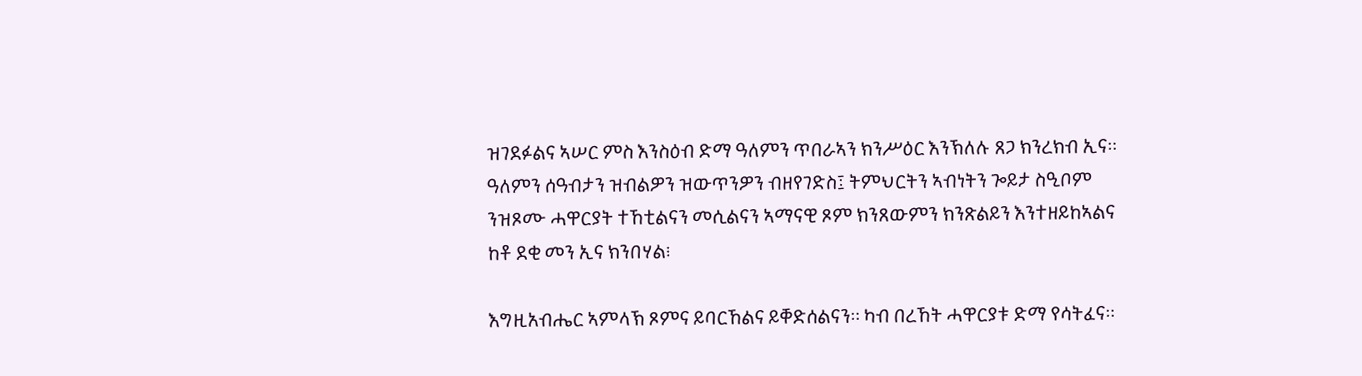ዝገደፉልና ኣሠር ምስ እንስዕብ ድማ ዓለምን ጥበራኣን ክንሥዕር እንኽለሉ ጸጋ ክንረክብ ኢና። ዓለምን ሰዓብታን ዝብልዎን ዝውጥንዎን ብዘየገድስ፤ ትምህርትን ኣብነትን ጐይታ ስዒቦም ንዝጾሙ ሓዋርያት ተኸቲልናን መሲልናን ኣማናዊ ጾም ክንጸውምን ክንጽልይን እንተዘይከኣልና ከቶ ደቂ መን ኢና ክንበሃል፧

እግዚአብሔር ኣምላኽ ጾምና ይባርኸልና ይቐድሰልናን። ካብ በረኸት ሓዋርያቱ ድማ የሳትፈና።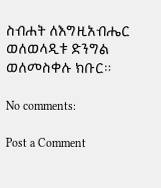ስብሐት ለእግዚአብሔር ወለወላዲቱ ድንግል ወለመስቀሉ ክቡር።

No comments:

Post a Comment